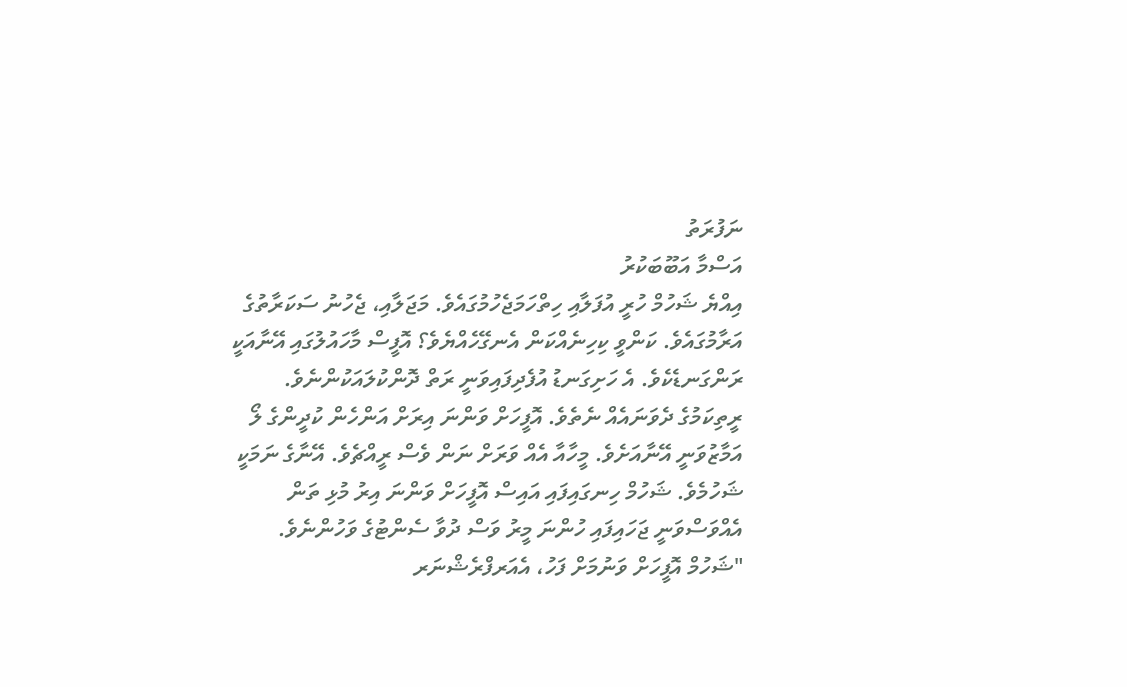ނަފުރަތު
އަސްމާ އަބޫބަކުރު
އިއްޔެ ޝަހުމް ހުރީ އުފަލާއި ހިތްހަމަޖެހުމުގައެވެ. މަޖަލާއި، ޖެހުނު ސަކަރާތުގެ އަރާމުގައެވެ. ކަންވީ ކިހިނެއްކަން އެނގޭހެއްޔެވެ؟ އޮފީސް މާހައުލުގައި އޭނާއަކީ ރަންގަނޑެކެވެ. އެ ހަށިގަނޑު އުފެދިފައިވަނީ ރަތް ދޮންކުލައަކުންނެވެ. ރީތިކަމުގެ ދެވަނައެއް ނެތެވެ. އޮފީހަށް ވަންނަ އިރަށް އަންހެން ކުދީންގެ ލޯ އަމާޒުވަނީ އޭނާއަށެވެ. މީހާއާ އެއް ވަރަށް ނަން ވެސް ރީއްޗެވެ. އޭނާގެ ނަމަކީ ޝަހުމެވެ. ޝަހުމް ހިނގައިފައި އައިސް އޮފީހަށް ވަންނަ އިރު މުޅި ތަން އެއްވަސްވަނީ ޖަހައިފައި ހުންނަ މީރު ވަސް ދުވާ ސެންޓުގެ ވަހުންނެވެ.
"ޝަހުމް އޮފީހަށް ވަނުމަށް ފަހު، އެއަރފްރެޝްނަރ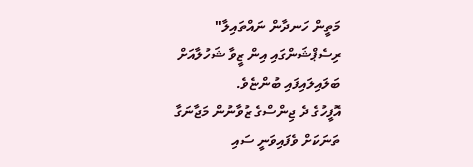މަތީން ހަނދާން ނައްތައިލާ" ރިސެޕްޝަންގައި އިން ޒީވާ ޝަހުލާއަށް ބަލައިލައިފައި ބުންޏެވެ.
އޮފީހުގެ ދެ ޖިންސްގެ ޒުވާނުން މަޖާނަގާ ތަނަކަށް ވެފައިވަނީ ސައި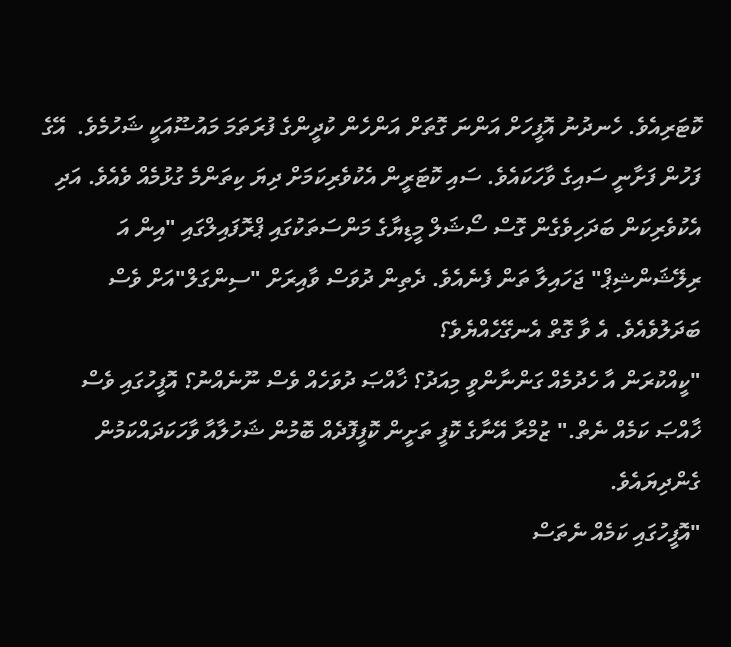ކޮޓަރިއެވެ. ހެނދުނު އޮފީހަށް އަންނަ ގޮތަށް އަންހެން ކުދީންގެ ފުރަތަމަ މައުޟޫއަކީ ޝަހުމެވެ.  އޭގެ ފަހުން ފަށާނީ ސައިގެ ވާހަކައެވެ. ސައި ކޮޓަރީން އެކުވެރިކަމަށް ދިޔަ ކިތަންމެ ގުޅުމެއް ވެއެވެ. އަދި އެކުވެރިކަން ބަދަހިވެގެން ގޮސް ސޯޝަލް މީޑިޔާގެ މަންސަތަކުގައި ޕްރޮފައިލްގައި "އިން އަ ރިލޭޝަންޝިޕް" ޖަހައިލާ ތަން ފެނެއެވެ. ދެތިން ދުވަސް ވާއިރަށް "ސިންގަލް"އަށް ވެސް ބަދަލުވެއެވެ. އެ ވާ ގޮތް އެނގޭހެއްޔެވެ؟
"ކީއްކުރަން އާ ހެދުމެއް ގަންނާންވީ މިއަދު؟ ޚާއްޞަ ދުވަހެއް ވެސް ނޫނެއްނު؟ އޮފީހުގައި ވެސް ޚާއްޞަ ކަމެއް ނެތް." ޒުމްރާ އޭނާގެ ކޮފީ ތަށީން ކޮފީފޮދެއް ބޮމުން ޝަހުލާއާ ވާހަކަދައްކަމުން ގެންދިޔައެވެ.
"އޮފީހުގައި ކަމެއް ނެތަސް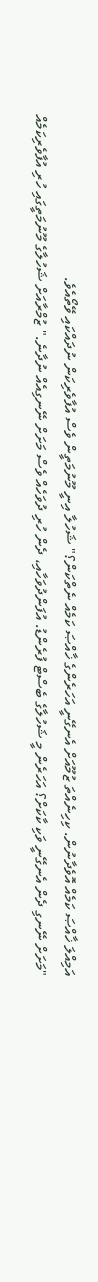އަމިއްލަ ޚާއްޞަ ކަމެއް އޮވެދާނުން. ކިހިނެއްތަ ޒުމޫއަށް އެނގޭނީ އަހަރެންގެ ޚާއްޞަ ކަމެއް ނެތްކަން؟" ޝަހުލާ އިނީ މޫނުމަތީން ވެސް އުފާވެރިކަން ނުދައްކައި ވޭތޯއެވެ.
"މަށަށް ނޭނގި ދެން އެނގޭނީ ވަކި ކާކަށް؟ އަހަރެން މީ ޝަހުލާގެ ބެސްޓް ފުރެންޑު. އުފަންދުވަހާއި، ދެން ހުރި ދުވަހެއް ވެސް މަށަށް ނޭނގިއެއް ނުދާނެ." ޒުމްރާއަށް ޝަހުލާގެ މޫނުމަތީގައި ހުރި އުފާވެރިކަމެއް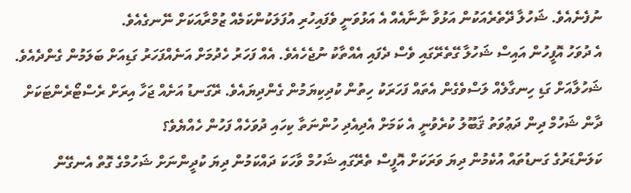ނުފެނެއެވެ. ޝަހުލާ ދޭތެރެއަކުން އަޅުވާ ނާނާއެއް އެ އަޅުވަނީ ވެފައިހުރި އުފަލަކުންކަމެއް ޒުމްރާއަކަށް ނޭނގެއެވެ.
އެ ދުވަހު އޮފީހުން އައިސް ޝަހުލާ ގޭތެރޭގައި ވެސް ދެފައި އެއްތާކު ނުޖެހެއެވެ. އެއް ފަހަރު ހެދުމަށް އަނެއްފަހަރު ގަޑިއަށް ބަލަމުން ގެންދެއެވެ. ޝަހުލާއަށް ގަޑި ހިނގާލެއް ލަސްވެގެން އެތައް ފަހަރަކު ހިތުން ކުދިކިޔަމުން ގެންދިޔައެވެ. ރޭގަނޑު އަށެއް ޖަހާ އިރަށް ރެސްޓޯރެންޓަކަށް ދާން ޝަހުމް ދިން ދަޢުވަތު ޤަބޫލު ކުރެވުނީ އެ ކަމަށް އެދިއެދި ހުންނަތާ ކިހައި ދުވަހެއް ފަހުން ހެއްޔެވެ؟
ކަލަންޑަރުގެ ގަނޑުތައް އުކެމުން ދިޔަ ވަރަކަށް އޮފީސް ތެރޭގައި ޝަހުމް ވާހަކަ ދައްކަމުން ދިޔަ ކުދީންނަށް ޝަހުމްގެ ގޮތް އެނގޭން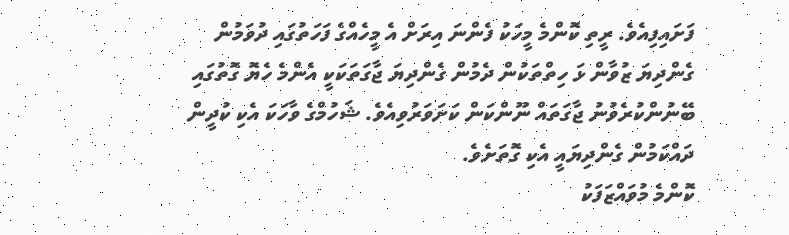ފަށައިފިއެވެ. ރީތި ކޮންމެ މީހަކު ފެންނަ އިރަށް އެ މީހެއްގެ ފަހަތުގައި ދުވަމުން ގެންދިޔަ ޒުވާން ޅަ ހިތްތަކުން ދެމުން ގެންދިޔަ ޖާގަތަކަކީ އެންމެ ހެޔޮ ގޮތުގައި ބޭނުންކުރެވުނު ޖާގަތައް ނޫންކަން ކަށަވަރުވިއެވެ. ޝަހުމްގެ ވާހަކަ އެކި ކުދީން ދައްކަމުން ގެންދިޔައީ އެކި ގޮތަށެވެ.
ކޮންމެ މުވައްޒަފަކު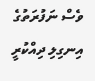ވެސް ނަފުރަތުގެ އިނގިލި ދިއްކުރީ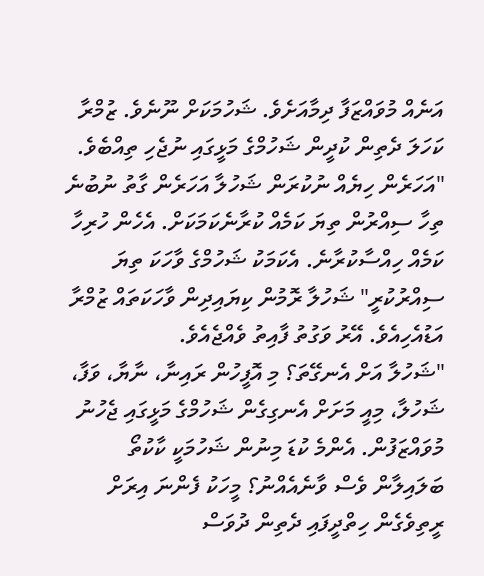އަނެއް މުވައްޒަފާ ދިމާއަށެވެ. ޝަހުމަކަށް ނޫނެވެ. ޒުމްރާ ކަހަލަ ދެތިން ކުދީން ޝަހުމްގެ މަޅީގައި ނުޖެހި ތިއްބެވެ.
"އަހަރެން ހިޔެއް ނުކުރަން ޝަހުލާ އަހަރެން ގާތު ނުބުނެ ތިހާ ސިއްރުން ތިޔަ ކަމެއް ކުރާނެކަމަކަށް. އެހެން ހުރިހާ ކަމެއް ހިއްސާކުރާނެ. އެކަމަކު ޝަހުމްގެ ވާހަކަ ތިޔަ ސިއްރުކުރީ" ޝަހުލާ ރޮމުން ކިޔައިދިން ވާހަކަތައް ޒުމްރާ އަޑުއެހިއެވެ. އޭރު ވަގުތު ފާއިތު ވެއްޖެއެވެ.
"ޝަހުލާ އަށް އެނގޭތަ؟ މި އޮފީހުން ރައިނާ، ނާޔާ، ވަފާ، ޝަހުލާ، މިއީ މަށަށް އެނގިގެން ޝަހުމްގެ މަޅީގައި ޖެހުނު މުވައްޒަފުން. އެންމެ ކުޑަ މިނުން ޝަހުމަކީ ކާކުތޯ ބަލައިލާން ވެސް ވާނެއެއްނު؟ މީހަކު ފެންނަ އިރަށް ރީތިވެގެން ހިތްދީފައި ދެތިން ދުވަސް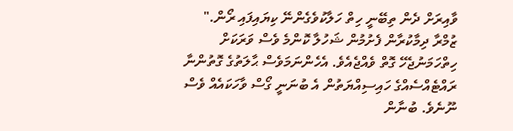ވާއިރަށް ދެން ތިބޭނީ ހިތް ހަލާކުވެގެންނޭ ކިޔައިފައި ރޯން." ޒުމްރާ ދިމާކުރާން ފެށުމުން ޝަހުލާ ކޮންމެ ވެސް ވަރަކަށް ހިތްހަމަނުޖެހޭ ގޮތް ވެއްޖެއެވެ. އެހެންނަމަވެސް ޙާލަތުގެ ގޮތުންނާ ރައްޓެއްސެއްގެ ހައިސިއްޔަތުން އެ ބުނަނީ ގޯސް ވާހަކައެއް ވެސް ނޫނެވެ. ބުނާން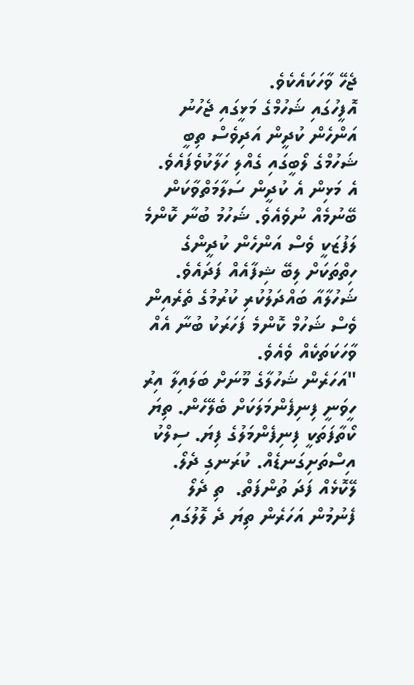ޖެހޭ ވާހަކައެކެވެ.
އޮފީހުގައި ޝަހުމްގެ މަޅީގައި ޖެހުނު އަންހެން ކުދީން އަދިވެސް ތިބީ ޝަހުމްގެ ލޯބީގައި ގެއްލި ހަލާކުވެފައެވެ. އެ މަޅިން އެ ކުދީން ސަލާމަތްވާކަން ބޭނުމެއް ނުވެއެވެ. ޝަހުމު ބުނާ ކޮންމެ ލަފުޒަކީ ވެސް އަންހެން ކުދީންގެ ހިތްތަކަށް ލިބޭ ޝިފާއެއް ފަދައެވެ.
ޝަހުލާއާ ބައްދަލުކުރި ކުރުމުގެ ތެރެއިން ވެސް ޝަހުމް ކޮންމެ ފަހަރަކު ބުނާ އެއް ވާހަކަތަކެއް ވެއެވެ.
"އަހަރެން ޝަހުލާގެ މޫނަށް ބަލައިލާ އިރު ހީވަނީ ފިނިފެންމަލަކަށް ބެލޭހެން. ތިޔަ ކޯތާފަތަކީ ފިނިފެންމަލުގެ ފިޔަ. ސިލްކު އިސްތަށިގަނޑެއް. ކުރަނގި ދެލޯ. ލޭކޮޅެއް ފަދަ ތުންފަތް.  ތި ދެލޯ ފެނުމުން އަހަރެން ތިޔަ ދެ ލޮލުގައި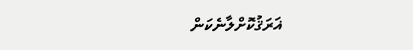ޣަރަޤުކޮށްލާނެކަން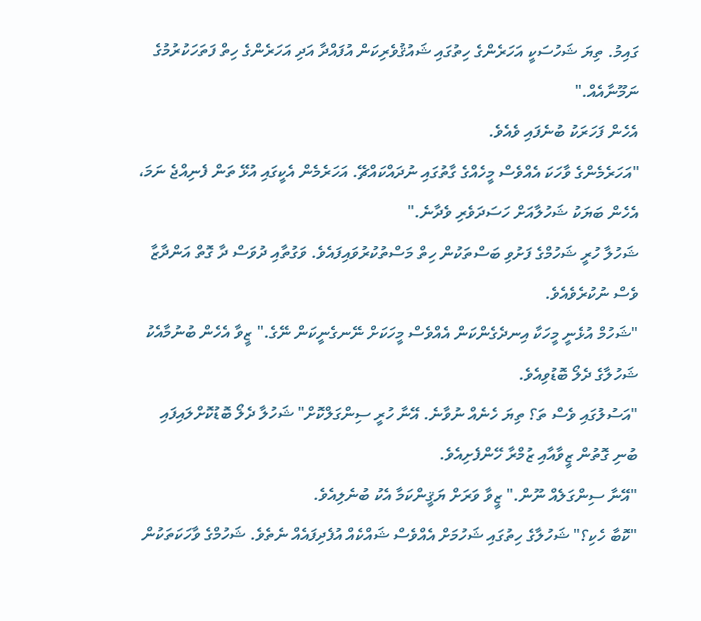ގައިމު. ތިޔަ ޝަހުސަކީ އަހަރެންގެ ހިތުގައި ޝައުޤުވެރިކަން އުފައްދާ އަދި އަހަރެންގެ ހިތް ފަތަހަކުރުމުގެ ނަމޫނާއެއް."
އެހެން ފަހަރަކު ބުނެފައި ވެއެވެ.
"އަހަރެމެންގެ ވާހަކަ އެއްވެސް މީހެއްގެ ގާތުގައި ނުދައްކައްޗޭ. އަހަރެމެން އެކީގައި އުޅޭ ތަން ފެނިއްޖެ ނަމަ، އެހެން ބަޔަކު ޝަހުލާއަށް ހަސަދަވެރި ވެދާނެ."
ޝަހުލާ ހުރީ ޝަހުމްގެ ފަށުވި ބަސްތަކުން ހިތް މަސްތުކުރުވައިފައެވެ. ވަގުތާއި ދުވަސް ދާ ގޮތް އަންދާޒާ ވެސް ނުކުރެވެއެވެ.
"ޝަހުމް އުޅެނީ މީހަކާ އިނދެގެންކަން އެއްވެސް މީހަކަށް ނޭނގެނީކަން ނޭގެ." ޒީވާ އެހެން ބުނުމާއެކު ޝަހުލާގެ ދެލޯ ބޮޑުވިއެވެ.
"އަސުލުގައި ވެސް ތަ؟ ތިޔަ ހެނެއް ނުވާނެ. އޭނާ ހުރީ ސިންގަލްކޮށް" ޝަހުލާ ދެލޯ ބޮޑުކޮށްލައިފައި ބުނި ގޮތުން ޒީވާއާއި ޒުމްރާ ހޭންފެށިއެވެ.
"އޭނާ ސިންގަލެއް ނޫން." ޒީވާ ވަރަށް ޔަޤީންކަމާ އެކު ބުނެލިއެވެ.
"ކޮބާ ހެކި؟" ޝަހުލާގެ ހިތުގައި ޝަހުމަށް އެއްވެސް ޝައްކެއް އުފެދިފައެއް ނެތެވެ. ޝަހުމްގެ ވާހަކަތަކުން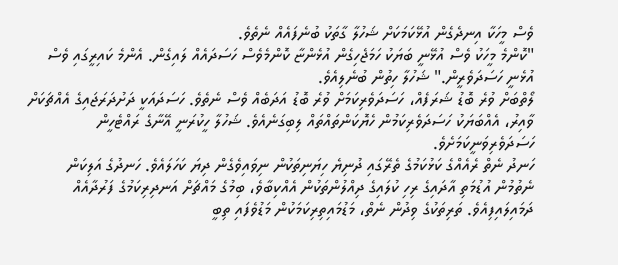ވެސް މީހަކާ އިނދެގެން އުޅޭކަމަކަށް ޝަހުލާ ގާތަކު ބުނެފައެއް ނެތެވެ.
"ކޮންމެ މީހަކު ވެސް އުޅޭނީ ބަޔަކު ހަމަޖެހިގެން އުޅެންޏާ ކޮންމެވެސް ހަސަދައެއް ލައިގެން. އެންމެ ކައިރީގައި ވެސް އުޅެނީ ހަސަދަވެރީން." ޝަހުލާ ހިތުން ބުނެލިއެވެ.
ލޯތްބަށް ވުރެ ބޮޑު ޝަރަފެއް، ހަސަދަވެރިކަމަށް ވުރެ ބޮޑު އަދަބެއް ވެސް ނެތެވެ. ހަސަދައަކީ ދަށުދަރަޖައިގެ އެއްޗަކަށް ވާއިރު، އެއްބަޔަކު ހަސަދަވެރިކަމުން ހެޔޮކަންތައްތައް ލިބިގަނެއެވެ. ޝަހުލާ ހީކުރަނީ އޭނާގެ ރައްޓެހީން ހަސަދަވެރިވަނީކަމަށެވެ.
ހަނދު ނެތް ރެއެއްގެ ކަޅުކަމުގެ ތެރޭގައި ދުނިޔެ ހިޔަނިތަކުން ނިވައިވެގެން ދިޔަ ކަހަލައެވެ. ހަނދުގެ އަލިކަން ނެތުމުން އުޑުމަތި އާދައިގެ ރިހި ކުލައިގެ ދިއްލުންތަކުން އެއްކިބާވެ، ބިމުގެ މައްޗަށް އަނދިރިކަމުގެ ފަރުދާއެއް ދަމައިލައިފިއެވެ. ތަރިތަކުގެ ވިދުން ނެތް، މަޑުމައިތިރިކަމަކުން މަޑުވެފައި ތިބީ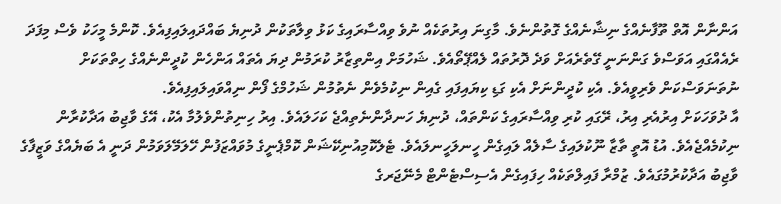އަންނާން އޮތް ތޫފާނެއްގެ ނިޝާނެއްގެ ގޮތުންނެވެ. މާގިނަ އިރުތަކެއް ނުވެ ވިއްސާރައިގެ ކަޅު ވިލާތަކުން ދުނިޔެ ބައްދައިލައިފިއެވެ. ކޮންމެ މީހަކު ވެސް މިފަދަ ރެއެއްގައި އަވަސްވެ ގަންނަނީ ގޭތެރެއަށް ވަދެ ދޮރުތައް ލެއްޕޭތޯއެވެ. ޝަހުމަށް އިންތިޒާރު ކުރަމުން ދިޔަ އެތައް އަންހެން ކުދީންނެއްގެ ހިތްތަކަށް ނުތަނަވަސްކަން ވެރިވީއެވެ. އެކި ކުދީންނަށް އެކި ގަޑި ކިޔައިފައި ގެއިން ނިކުމެވެން ނެތުމުން ޝަހުމްގެ ފޯން ނިއްވައިލައިފިއެވެ.
އާ ދުވަހަކަށް އިރުއެރި އިރު، ރޭގައި ކުރި ވިއްސާރައިގެ ކަންތައް، ދުނިޔެ ހަނދާންނެތިއްޖެ ކަހަލައެވެ. އިރު ހިނިތުންވެލުމާ އެކު، އޭގެ ވާޖިބު އަދާކުރާން ނިކުމެއްޖެއެވެ. އުޑު އޮތީ ތާޒާ ނޫކުލައިގެ ސާލެއް ލައިގެން ހީނލަހީނލައެވެ. ޓެލެކޮމިއުނިކޭޝަން ކޮމްޕެނީގެ މުވައްޒަފުން ހޭލަމޭލަވަމުން ދަނީ އެ ބަޔެއްގެ ވަޒީފާގެ ވާޖިބު އަދާކުރުމުގައެވެ. ޒުމްރާ ފައިލްތަކެއް ހިފައިގެން އެސިސްޓެންޓް މެނޭޖަރގެ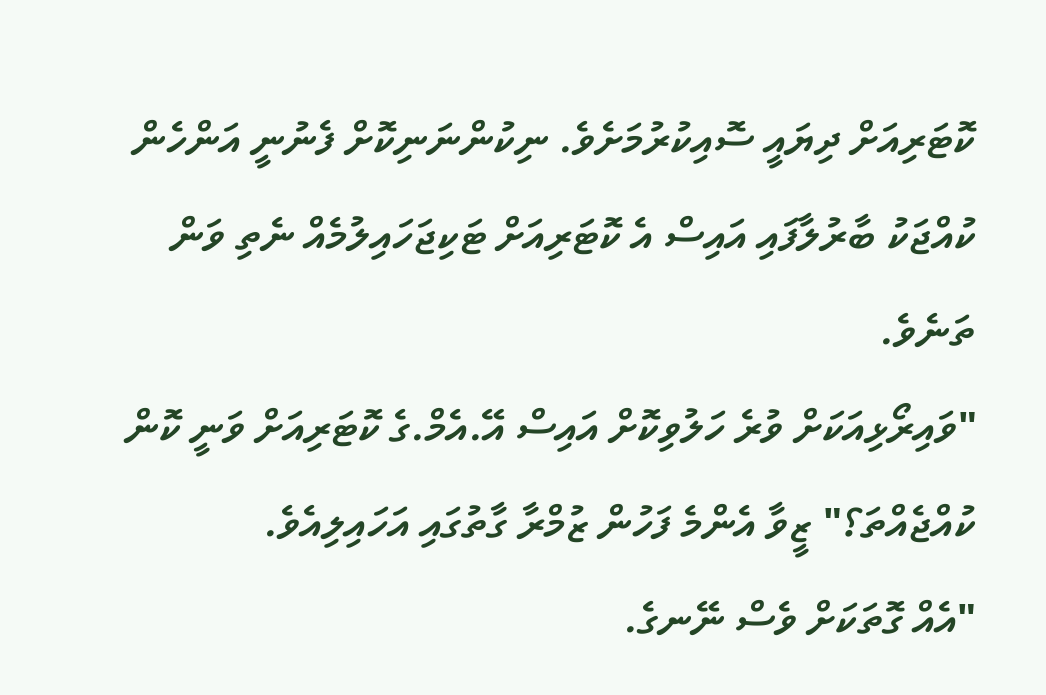ކޮޓަރިއަށް ދިޔައީ ސޮއިކުރުމަށެވެ. ނިކުންނަނިކޮށް ފެނުނީ އަންހެން ކުއްޖަކު ބާރުލާފައި އައިސް އެ ކޮޓަރިއަށް ޓަކިޖަހައިލުމެއް ނެތި ވަން ތަނެވެ.
"ވައިރޯޅިއަކަށް ވުރެ ހަލުވިކޮށް އައިސް އޭ.އެމް.ގެ ކޮޓަރިއަށް ވަނީ ކޮން ކުއްޖެއްތަ؟" ޒީވާ އެންމެ ފަހުން ޒުމްރާ ގާތުގައި އަހައިލިއެވެ.
"އެއް ގޮތަކަށް ވެސް ނޭނގެ.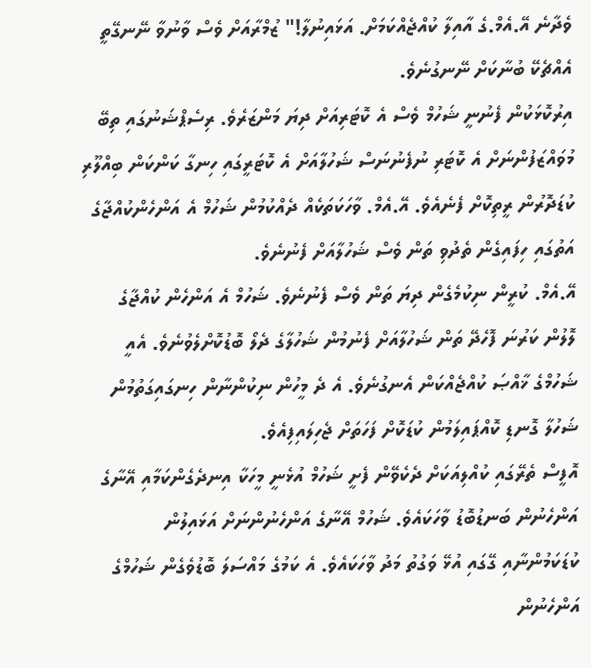ވެދާނެ އޭ.އެމް.ގެ އާއިލާ ކުއްޖެއްކަމަށް. އަޅައިނުލާ!" ޒުމްރާއަށް ވެސް ވާނުވާ ނޭނގޭތީ އެއްޗެކޭ ބުނާކަށް ނޭނގުނެވެ.
އިރުކޮޅަކުން ފެނުނީ ޝަހުމް ވެސް އެ ކޮޓަރިއަށް ދިޔަ މަންޒަރެވެ. ރިސެޕްޝަނުގައި ތިބޭ މުވައްޒަފުންނަށް އެ ކޮޓަރި ނުފެނުނަސް ޝަހުލާއަށް އެ ކޮޓަރީގައި ހިނގާ ކަންކަން ބިއްލޫރި ކުޑަދޮރުން ރީތިކޮށް ފެނެއެވެ. އޭ.އެމް. ވާހަކަތަކެއް ދެއްކުމުން ޝަހުމް އެ އަންހެންކުއްޖާގެ އަތުގައި ހިފައިގެން ތެދުވި ތަން ވެސް ޝަހުލާއަށް ފެނުނެވެ.
އޭ.އެމް. ކުރީން ނިކުމެގެން ދިޔަ ތަން ވެސް ފެނުނެވެ. ޝަހުމް އެ އަންހެން ކުއްޖާގެ ލޮލުން ކަރުނަ ފޮހެދޭ ތަން ޝަހުލާއަށް ފެނުމުން ޝަހުލާގެ ދެލޯ ބޮޑުކޮށްލެވުނެވެ. އެއީ ޝަހުމްގެ ޚާއްޞަ ކުއްޖެއްކަން އެނގުނެވެ. އެ ދެ މީހުން ނިކުންނާން ހިނގައިގަތުމުން ޝަހުލާ ގޮނޑި ކޮއްޕައިލަމުން ކުޑަކޮށް ފަހަތަށް ޖެހިލައިފިއެވެ.
އޮފީސް ތެރޭގައި ކުއްލިއަކަށް ދެކެވޭން ފެށީ ޝަހުމް އުޅެނީ މީހަކާ އިނދެގެންކަމާއި އޭނާގެ އަންހެނުން ބަނޑުބޮޑު ވާހަކައެވެ. ޝަހުމް އޭނާގެ އަންހެނުންނަށް އަޅައިލުން ކުޑަކަމުންނާއި ގޭގައި އުޅޭ ވަގުތު މަދު ވާހަކައެވެ. އެ ކަމުގެ މައްސަލަ ބޮޑުވެގެން ޝަހުމްގެ އަންހެނުން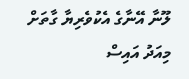ލޫނާ އޭނާގެ އެކުވެރިޔާ ގާތަށް މިއަދު އައިސް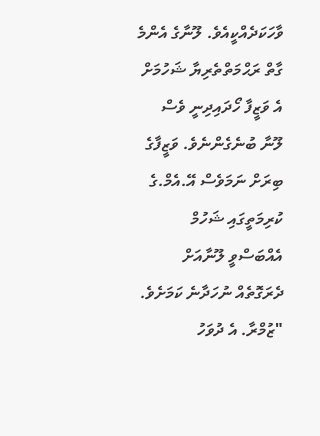ވާހަކަދެއްކީއެވެ. ލޫނާގެ އެންމެ ގާތް ރަޙްމަތްތެރިޔާ ޝަހުމަށް އެ ވަޒީފާ ހޯދައިދިނީ ވެސް ލޫނާ ބުނެގެންނެވެ. ވަޒީފާގެ ބިރަށް ނަމަވެސް އޭ.އެމް.ގެ ކުރިމަތީގައި ޝަހުމް އެއްބަސްވީ ލޫނާއަށް ދެރަގޮތެއް ނުހަދާނެ ކަމަށެވެ.
"ޒުމްރާ. އެ ދުވަހު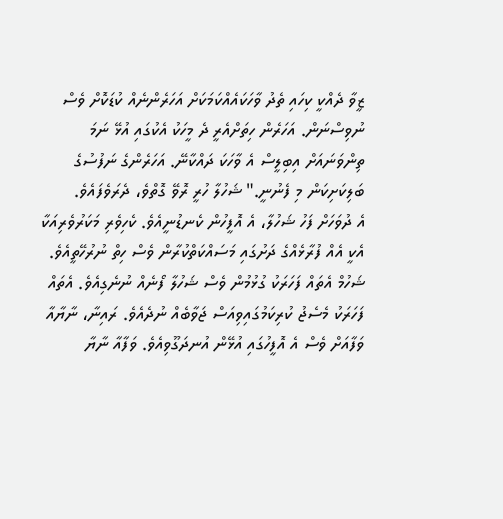ޒީވާ ދެއްކީ ކިހައި ތެދު ވާހަކައެއްކަމަކަށް އަހަރެންނެއް ކުޑަކޮށް ވެސް ނުވިސްނަން. އަހަރެން ހިތަށްއެރީ ދެ މީހަކު އެކުގައި އުޅޭ ނަމަ ތިންވަނައަށް އިބިލީސް އެ ވާހަކަ ދައްކާނޭ. އަހަރެންގެ ނަފުސުގެ ބަލިކަށިކަން މި ފެނުނީ." ޝަހުލާ ހުރީ ރޮވޭ ގޮތްވެ، ދެރަވެފައެވެ.
އެ ދުވަހަށް ފަހު ޝަހުލާ، އެ އޮފީހުން ކެނޑުނީއެވެ. ކެހިވެރި މަކަރުވެރިއަކާ އެކީ އެއް ފުރާޅެއްގެ ދަށުގައި މަސައްކަތްކުރާން ވެސް ހިތް ނުރުހޭތީއެވެ. ޝަހުމް އެތައް ފަހަރަކު ގުޅުމުން ވެސް ޝަހުލާ ފޯނެއް ނުނެގިއެވެ. އެތައް ފަހަރަކު މެސެޖު ކުރިކަމުގައިވިއަސް ޖަވާބެއް ނުދެއެވެ. ރައިނާ، ނާޔާއާ ވަފާއަށް ވެސް އެ އޮފީހުގައި އުޅޭން އުނދަގޫވިއެވެ. ވަފާއާ ނާޔާ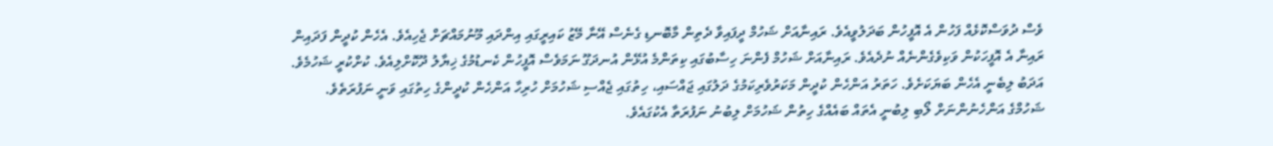ވެސް ދުވަސްކޮޅެއް ފަހުން އެ އޮފީހުން ބަދަލުވީއެވެ. ރައިނާއަށް ޝަހުމް ދީފައިވާ ދެތިން މާބޮނޑި ގެނެސް އޭނާ މޭޒު ކައިރީގައި އިންދައި މޫނުމައްޗަށް ޖެހިއެވެ. އެހެން ކުދީން ފަދައިން ރައިނާ އެ އޮފީހަކުން ވަކިވެގެންނެއް ނުދެއެވެ. ރައިނާއަށް ޝަހުމް ފެންނަ ހިސާބުގައި ކިތަންމެ އުޅޭން އުނދަގޫ ނަމަވެސް އޮފީހުން ކެނޑުމުގެ ޚިޔާލު ދޫކޮށްލިއެވެ. ކުށްކުރީ ޝަހުމެވެ. އަދަބު ލިބެނީ އެހެން ބަޔަކަށެވެ. ހަތަރު އަންހެން ކުދީން މަކަރުވެރިކަމުގެ ދަލުގައި ޖައްސައި، ހިތުގައި ޖެއްސި ޝަހުމަށް ހުރިހާ އަންހެން ކުދީންގެ ހިތުގައި ވަނީ ނަފުރަތެވެ. ޝަހުމްގެ އަންހެނުންނަށް ލޯބި ލިބުނީ އެތައް ބައެއްގެ ހިތުން ޝަހުމަށް ލިބުނު ނަފުރަތާ އެކުގައެވެ.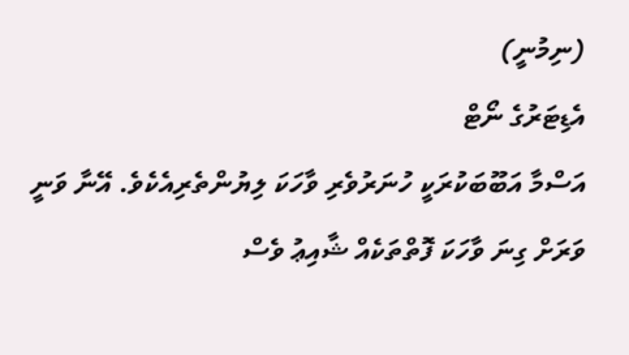(ނިމުނީ)
އެޑިޓަރުގެ ނޯޓް
އަސްމާ އަބޫބަކުރަކީ ހުނަރުވެރި ވާހަކަ ލިޔުންތެރިއެކެވެ. އޭނާ ވަނީ ވަރަށް ގިނަ ވާހަކަ ފޮތްތަކެއް ޝާއިޢު ވެސް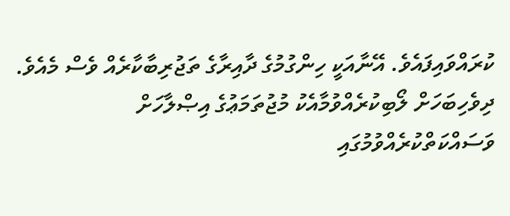ކުރައްވައިފައެވެ. އޭނާއަކީ ހިންގުމުގެ ދާއިރާގެ ތަޖުރިބާކާރެއް ވެސް މެއެވެ. ދިވެހިބަހަށް ލޯބިކުރެއްވުމާއެކު މުޖުތަމަޢުގެ އިޞްލާހަށް ވަސައްކަތްކުރެއްވުމުގައި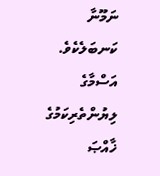ނަމޫނާ ކަނބަލެކެވެ. އަސްމާގެ ލިޔުންތެރިކަމުގެ ޚާއްޞަ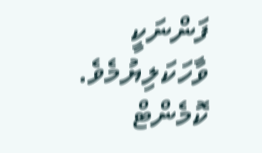ފަންނަކީ ވާހަކަލިޔުމެވެ.
ކޮމެންޓް